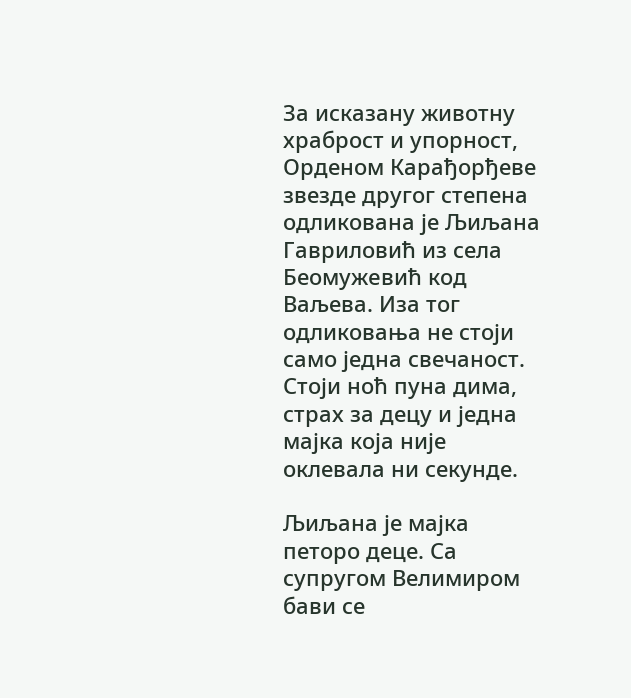За исказану животну храброст и упорност, Орденом Карађорђеве звезде другог степена одликована је Љиљана Гавриловић из села Беомужeвић код Ваљева. Иза тог одликовања не стоји само једна свечаност. Стоји ноћ пуна дима, страх за децу и једна мајка која није оклевала ни секунде.

Љиљана је мајка петоро деце. Са супругом Велимиром бави се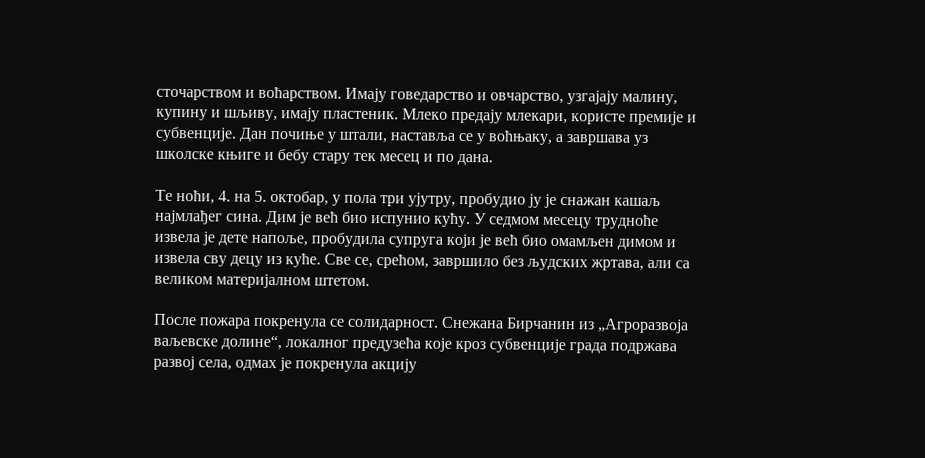сточарством и воћарством. Имају говедарство и овчарство, узгајају малину, купину и шљиву, имају пластеник. Млеко предају млекари, користе премије и субвенције. Дан почиње у штали, наставља се у воћњаку, а завршава уз школске књиге и бебу стару тек месец и по дана.

Те ноћи, 4. на 5. октобар, у пола три ујутру, пробудио ју је снажан кашаљ најмлађег сина. Дим је већ био испунио кућу. У седмом месецу трудноће извела је дете напоље, пробудила супруга који је већ био омамљен димом и извела сву децу из куће. Све се, срећом, завршило без људских жртава, али са великом материјалном штетом.

После пожара покренула се солидарност. Снежана Бирчанин из „Агрoразвоја ваљевске долине“, локалног предузећа које кроз субвенције града подржава развој села, одмах је покренула акцију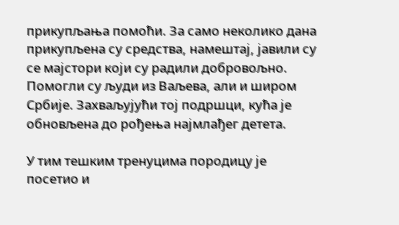прикупљања помоћи. За само неколико дана прикупљена су средства, намештај, јавили су се мајстори који су радили добровољно. Помогли су људи из Ваљева, али и широм Србије. Захваљујући тој подршци, кућа је обновљена до рођења најмлађег детета.

У тим тешким тренуцима породицу је посетио и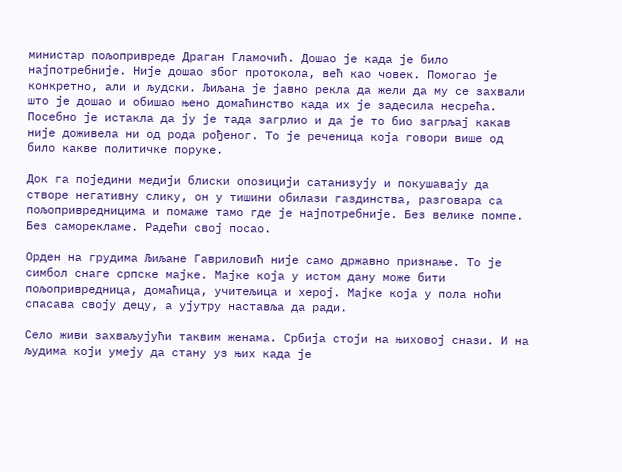министар пољопривреде Драган Гламочић. Дошао је када је било најпотребније. Није дошао због протокола, већ као човек. Помогао је конкретно, али и људски. Љиљана је јавно рекла да жели да му се захвали што је дошао и обишао њено домаћинство када их је задесила несрећа. Посебно је истакла да ју је тада загрлио и да је то био загрљај какав није доживела ни од рода рођеног. То је реченица која говори више од било какве политичке поруке.

Док га поједини медији блиски опозицији сатанизују и покушавају да створе негативну слику, он у тишини обилази газдинства, разговара са пољопривредницима и помаже тамо где је најпотребније. Без велике помпе. Без саморекламе. Радећи свој посао.

Орден на грудима Љиљане Гавриловић није само државно признање. То је симбол снаге српске мајке. Мајке која у истом дану може бити пољопривредница, домаћица, учитељица и херој. Мајке која у пола ноћи спасава своју децу, а ујутру наставља да ради.

Село живи захваљујући таквим женама. Србија стоји на њиховој снази. И на људима који умеју да стану уз њих када је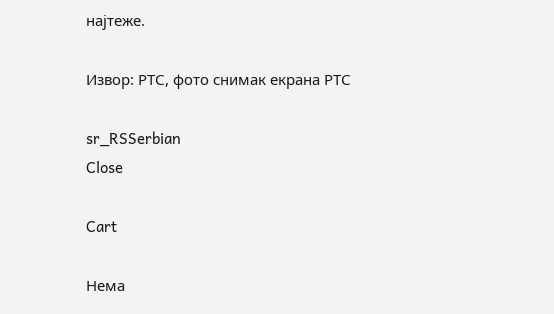најтеже.

Извор: РТС, фото снимак екрана РТС

sr_RSSerbian
Close

Cart

Нема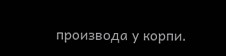производа у корпи.